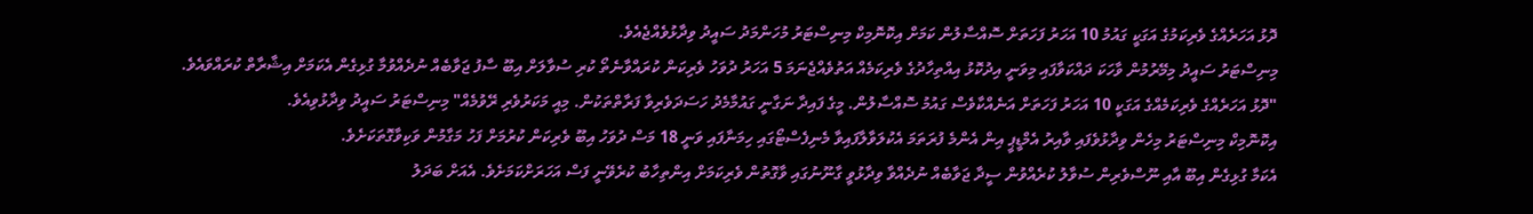ދޮޅު އަހަރެއްގެ ވެރިކަމުގެ އަގަކީ ގައުމު 10 އަހަރު ފަހަތަށް ސޮއްސާލުން ކަމަށް އިކޮނޮމިކް މިނިސްޓަރު މުހަންމަދު ސައީދު ވިދާޅުވެއްޖެއެވެ.
މިނިސްޓަރު ސައީދު މިމޭރުމުން ވާހަކަ ދައްކަވާފައި މިވަނީ އިދުކޮޅު އިއްތިހާދުގެ ވެރިކަމެއް އަތުވެއްޖެނަމަ 5 އަހަރު ދުވަހު ވެރިކަން ކުރައްވާނެތޯ ކުރި ސުވާލަށް އިބޫ ސާފު ޖަވާބެއް ނުދެއްވުމާ ގުޅިގެން އެކަމަށް އިޝާރާތް ކުރައްވައެވެ.
"ދޮޅު އަހަރެއްގެ ވެރިކަމެއްގެ އަގަކީ 10 އަހަރު ފަހަތަށް އަނެއްކާވެސް ގައުމު ސޮއްސާލުން. މީގެ ފައިދާ ނަގާނީ ގައުމާމެދު ހަސަދަވެރިވާ ފަރާތްތަކުން. މިއީ މަކަރުވެރި ރޭވުމެއް" މިނިސްޓަރު ސައީދު ވިދާޅުވިއެވެ.
އިކޮނޮމިކް މިނިސްޓަރު މިހެން ވިދާޅުވެފައި ވާއިރު އެމްޑީޕީ އިން އެންމެ ފުރަތަމަ އެކުލަވާލާފައިވާ މެނިފެސްޓޯގައި ހިމަނާފައި ވަނީ 18 މަސް ދުވަހު އިބޫ ވެރިކަން ކުރުމަށް ފަހު މަގާމުން ވަކިވާގޮތަކަށެވެ.
އެކަމާ ގުޅިގެން އިބޫ އާއި ނޫސްވެރިން ސުވާލު ކުރެއްވުން ސީދާ ޖަވާބެއް ނުދެއްވާ ވިދާޅުވީ ގާނޫނުގައި ވާގޮތުން ވެރިކަމަށް އިންތިހާބު ކުރެވޭނީ ފަސް އަހަރަށްކަމަށެވެ. އެއަށް ބަދަލު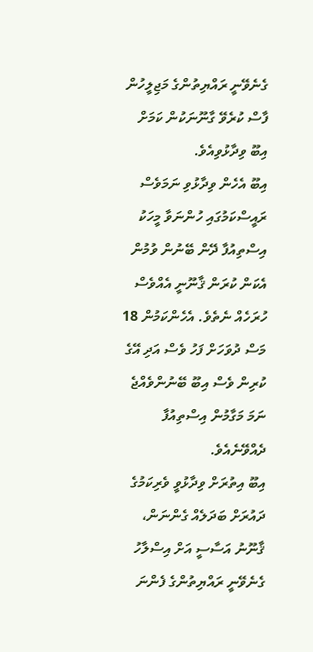ގެނެވޭނީ ރައްޔިތުންގެ މަޖިލީހުން ފާސް ކުރެވޭ ގާނޫނަކުން ކަމަށް އިބޫ ވިދާޅުވިއެވެ.
އިބޫ އެހެން ވިދާޅުވި ނަމަވެސް ރައީސްކަމުގައި ހުންނަވާ މީހަކު އިސްތިއުފާ ދޭން ބޭނުން ވުމުން އެކަން ކުރަން ޤާނޫނީ އެއްވެސް ހުރަހެއް ނެތެވެ. އެހެންކަމުން 18 މަސް ދުވަހަށް ފަހު ވެސް އަދި އޭގެ ކުރިން ވެސް އިބޫ ބޭނުންވެއްޖެ ނަމަ މަގާމުން އިސްތިއުފާ ދެއްވޭނެއެވެ.
އިބޫ އިތުރަށް ވިދާޅުވީ ވެރިކަމުގެ ދައުރަށް ބަދަލެއް ގެންނަން، ޤާނޫނު އަސާސީ އަށް އިސްލާހު ގެނެވޭނީ ރައްޔިތުންގެ ފެންނަ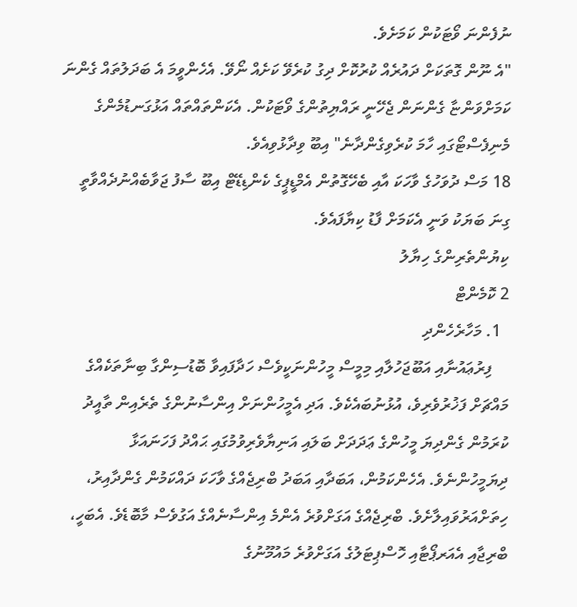ނުފެންނަ ވޯޓަކުން ކަމަށެވެ.
"އެ ނޫން ގޮތަކަށް ދައުރެއް ކުރުކޮށް ދިގު ކުރެވޭ ކަށެއް ނޯވޭ. އެހެންވީމަ އެ ބަދަލުތައް ގެންނަ ކަމަށްވަންޏާ ގެންނަން ޖެހޭނީ ރައްޔިތުންގެ ވޯޓަކުން. އެކަންތައްތައް އަޅުގަނޑުމެންގެ މެނިފެސްޓޯގައި ހާމަ ކުރެވިގެންދާނެ" އިބޫ ވިދާޅުވިއެވެ.
18 މަސް ދުވަހުގެ ވާހަކަ އާއި ބެހޭގޮތުން އެމްޑީޕީގެ ކެންޑިޑޭޓް އިބޫ ސާފު ޖަވާބެއްނުދެއްވާތީ ގިނަ ބަޔަކު ވަނީ އެކަމަށް ފާޑު ކިޔާފައެވެ.
ކިޔުންތެރިންގެ ހިޔާލު
2 ކޮމެންޓް
  1. މަހާރެހެންދި
    ފިރުޢައުނާއި އަބޫޖަހުލާއި މިމީސް މީހުންނަކީވެސް ހަދާފައިވާ ބޮޑުސިންގާ ބިނާތަކެއްގެ މައްޗަށް ފަޚުރުވެރިވެ، އުޅުނުބައެކެވެ. އަދި އެމީހުންނަށް އިންސާނުންގެ ތެރެއިން ތާއީދު ކުރަމުން ގެންދިޔަ މީހުންގެ ޢަދަދަށް ބަލައި އަނިޔާވެރިވުމުގައި ޙައްދު ފަހަނައަޅާ ދިޔަމީހުންނެވެ. އެހެންކަމުން، އަބަދާއި އަބަދު ބްރިޖެއްގެ ވާހަކަ ދައްކަމުން ގެންދާއިރު، ހިތަށްއަރުވައިލާށެވެ. ބްރިޖެއްގެ އަގަށްވުރެ އެންމެ އިންސާނެއްގެ އަގުވެސް މާބޮޑެވެ. އެބަހީ، ބްރިޖާއި އެއަރޕޯޓާއި ހޮސްޕިޓަލުގެ އަގަށްވުރެ މައުމޫނުގެ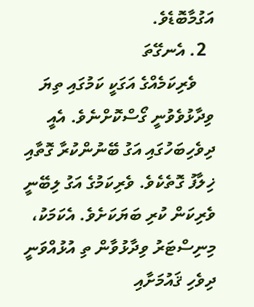އަގުމާބޮޑެވެ.
  2. އެނގޭތަ
    ވެރިކަމެއްގެ އަގަކީ ކަމުގައި ތިޔަ ވިދާޅުވެވުނީ ގޯސްކޮށްނެވެ. އެއީ ދިވެހިބަހުގައި އަގު ބޭނުންކުރާ ގޮތާއި ޚިލާފު ގޮތެކެވެ. ވެރިކަމުގެ އަގު ލިބޭނީ ވެރިކަން ކުރި ބަޔަކަށެވެ. އެކަމަކު، މިނިސްޓަރު ވިދާޅުވާން ތި އުޅުއްވަނީ ދިވެހި ޤައުމަށާއި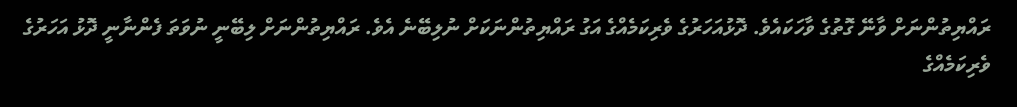ރައްޔިތުންނަށް ވާނޭ ގޮތުގެ ވާހަކައެވެ. ދޮޅުއަހަރުގެ ވެރިކަމެއްގެ އަގު ރައްޔިތުންނަކަށް ނުލިބޭނެ އެވެ. ރައްޔިތުންނަށް ލިބޭނީ ނުވަތަ ފެންނާނީ ދޮޅު އަހަރުގެ ވެރިކަމެއްގެ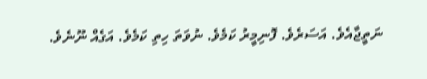ނަތީޖާއެވެ. އަސަރެވެ. ފޮނިމީރު ކަމެވެ. ނުވަތަ ހިތި ކަމެވެ. އަގެއް ނޫނެވެ.